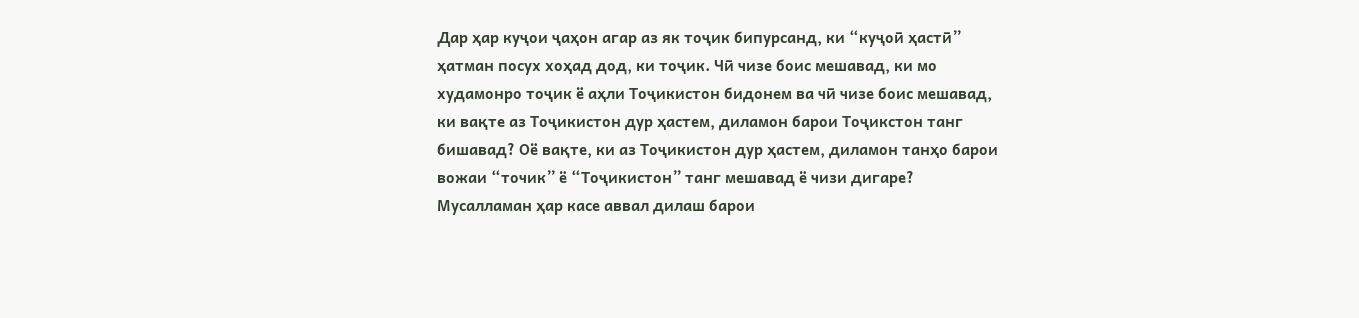Дар ҳар куҷои ҷаҳон агар аз як тоҷик бипурсанд, ки “куҷоӣ ҳастӣ” ҳатман посух хоҳад дод, ки тоҷик. Чӣ чизе боис мешавад, ки мо худамонро тоҷик ё аҳли Тоҷикистон бидонем ва чӣ чизе боис мешавад, ки вақте аз Тоҷикистон дур ҳастем, диламон барои Тоҷикстон танг бишавад? Оё вақте, ки аз Тоҷикистон дур ҳастем, диламон танҳо барои вожаи “точик” ё “Тоҷикистон” танг мешавад ё чизи дигаре? Мусалламан ҳар касе аввал дилаш барои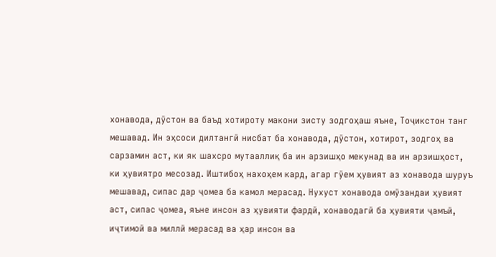хонавода, дӯстон ва баъд хотироту макони зисту зодгоҳаш яъне, Тоҷикстон танг мешавад. Ин эҳсоси дилтангӣ нисбат ба хонавода, дӯстон, хотирот, зодгоҳ ва сарзамин аст, ки як шахсро мутааллиқ ба ин арзишҳо мекунад ва ин арзишҳост, ки ҳувиятро месозад. Иштибоҳ нахоҳем кард, агар гӯем ҳувият аз хонавода шуруъ мешавад, сипас дар ҷомеа ба камол мерасад. Нухуст хонавода омӯзандаи ҳувият аст, сипас ҷомеа, яъне инсон аз ҳувияти фардӣ, хонаводагӣ ба ҳувияти ҷамъӣ, иҷтимоӣ ва миллӣ мерасад ва ҳар инсон ва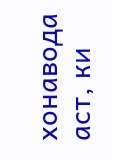хонавода аст, ки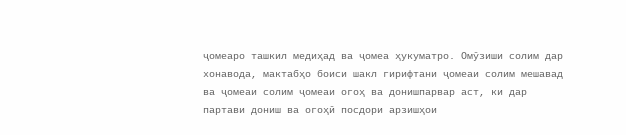ҷомеаро ташкил медиҳад ва ҷомеа ҳукуматро. Омӯзиши солим дар хонавода, мактабҳо боиси шакл гирифтани ҷомеаи солим мешавад ва ҷомеаи солим ҷомеаи огоҳ ва донишпарвар аст, ки дар партави дониш ва огоҳӣ посдори арзишҳои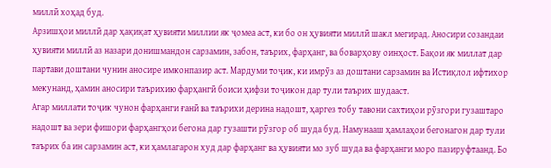миллӣ хоҳад буд.
Арзишҳои миллӣ дар ҳақиқат ҳувияти миллии як ҷомеа аст, ки бо он ҳувияти миллӣ шакл мегирад. Аносири созандаи ҳувияти миллӣ аз назари донишмандон сарзамин, забон, таърих, фарҳанг, ва боварҳову оинҳост. Бақои як миллат дар партави доштани чунин аносире имконпазир аст. Мардуми тоҷик, ки имрӯз аз доштани сарзамин ва Истиқлол ифтихор мекунанд, ҳамин аносири таърихию фарҳангӣ боиси ҳифзи тоҷикон дар тули таърих шудааст.
Агар миллати тоҷик чунон фарҳанги ғанӣ ва таърихи дерина надошт, ҳаргез тобу тавони сахтиҳои рӯзгори гузаштаро надошт ва зери фишори фарҳангҳои бегона дар гузашти рӯзгор об шуда буд. Намунааш ҳамлаҳои бегонагон дар тули таърих ба ин сарзамин аст, ки ҳамлагарон худ дар фарҳанг ва ҳувияти мо зуб шуда ва фарҳанги моро пазируфтаанд. Бо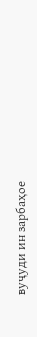вуҷуди ин зарбаҳое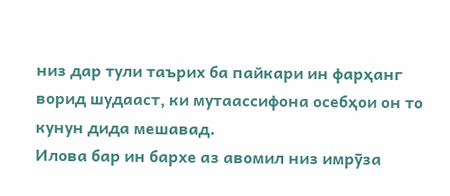низ дар тули таърих ба пайкари ин фарҳанг ворид шудааст, ки мутаассифона осебҳои он то кунун дида мешавад.
Илова бар ин бархе аз авомил низ имрӯза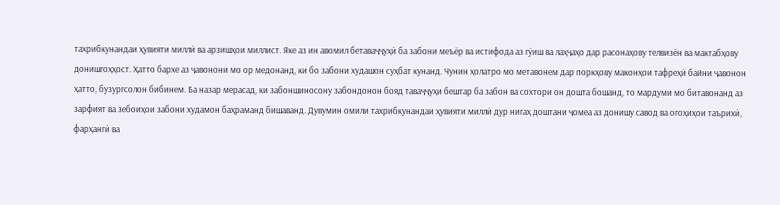тахрибкунандаи ҳувияти миллӣ ва арзишҳои миллист. Яке аз ин авомил бетаваҷҷуҳӣ ба забони меъёр ва истифода аз гӯиш ва лаҳҷаҳо дар расонаҳову телвизён ва мактабҳову донишгоҳҳост. Ҳатто бархе аз ҷавонони мо ор медонанд, ки бо забони худашон суҳбат кунанд. Чунин ҳолатро мо метавонем дар поркҳову маконҳои тафреҳӣ байни ҷавонон ҳатто, бузургсолон бибинем. Ба назар мерасад, ки забоншиносону забондонон бояд таваҷҷуҳи бештар ба забон ва сохтори он дошта бошанд, то мардуми мо битавонанд аз зарфият ва зебоиҳои забони худамон баҳраманд бишаванд. Дувумин омили тахрибкунандаи ҳувияти миллӣ дур нигаҳ доштани ҷомеа аз донишу савод ва огоҳиҳои таърихӣ, фарҳангӣ ва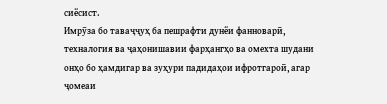сиёсист.
Имрӯза бо таваҷҷуҳ ба пешрафти дунёи фанноварӣ, техналогия ва ҷаҳонишавии фарҳангҳо ва омехта шудани онҳо бо ҳамдигар ва зуҳури падидаҳои ифротгароӣ, агар ҷомеаи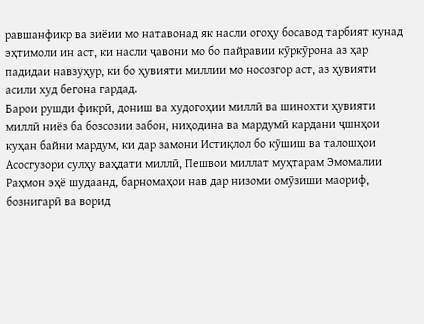равшанфикр ва зиёии мо натавонад як насли огоҳу босавод тарбият кунад эҳтимоли ин аст, ки насли ҷавони мо бо пайравии кӯркӯрона аз ҳар падидаи навзуҳур, ки бо ҳувияти миллии мо носозгор аст, аз ҳувияти асили худ бегона гардад.
Барои рушди фикрӣ, дониш ва худогоҳии миллӣ ва шинохти ҳувияти миллӣ ниёз ба бозсозии забон, ниҳодина ва мардумӣ кардани ҷшнҳои куҳан байни мардум, ки дар замони Истиқлол бо кӯшиш ва талошҳои Асосгузори сулҳу ваҳдати миллӣ, Пешвои миллат муҳтарам Эмомалии Раҳмон эҳё шудаанд, барномаҳои нав дар низоми омӯзиши маориф, бознигарӣ ва ворид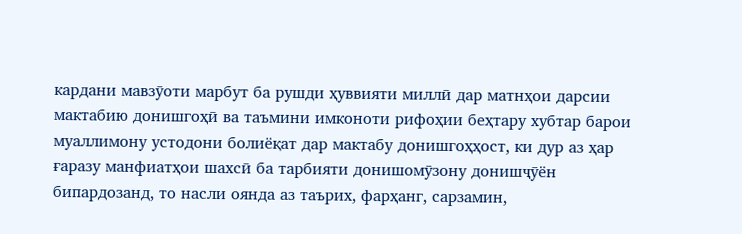кардани мавзӯоти марбут ба рушди ҳуввияти миллӣ дар матнҳои дарсии мактабию донишгоҳӣ ва таъмини имконоти рифоҳии беҳтару хубтар барои муаллимону устодони болиёқат дар мактабу донишгоҳҳост, ки дур аз ҳар ғаразу манфиатҳои шахсӣ ба тарбияти донишомӯзону донишҷӯён бипардозанд, то насли оянда аз таърих, фарҳанг, сарзамин,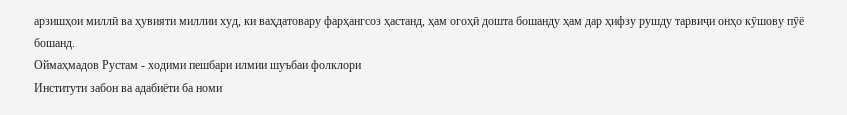арзишҳои миллӣ ва ҳувияти миллии худ, ки ваҳдатовару фарҳангсоз ҳастанд, ҳам огоҳӣ дошта бошанду ҳам дар ҳифзу рушду тарвиҷи онҳо кӯшову пӯё бошанд.
Оймаҳмадов Рустам - ходими пешбари илмии шуъбаи фолклори
Институти забон ва адабиёти ба номи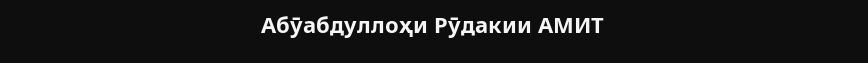Абӯабдуллоҳи Рӯдакии АМИТ